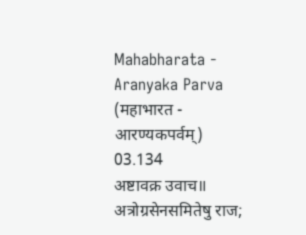Mahabharata - Aranyaka Parva (महाभारत - आरण्यकपर्वम्)
03.134
अष्टावक्र उवाच॥
अत्रोग्रसेनसमितेषु राज;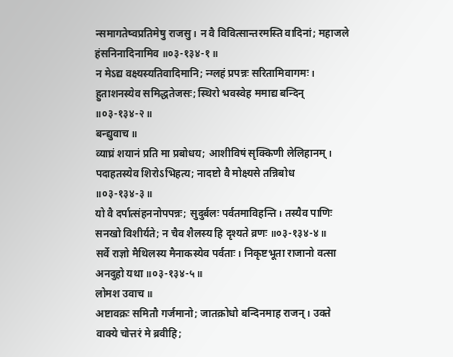न्समागतेष्वप्रतिमेषु राजसु। न वै विवित्सान्तरमस्ति वादिनां; महाजले हंसनिनादिनामिव ॥०३-१३४-१॥
न मेऽद्य वक्ष्यस्यतिवादिमानि; न्ग्लहं प्रपन्नः सरितामिवागमः। हुताशनस्येव समिद्धतेजसः; स्थिरो भवस्वेह ममाद्य बन्दिन् ॥०३-१३४-२॥
बन्द्युवाच॥
व्याघ्रं शयानं प्रति मा प्रबोधय; आशीविषं सृक्किणी लेलिहानम्। पदाहतस्येव शिरोऽभिहत्य; नादष्टो वै मोक्ष्यसे तन्निबोध ॥०३-१३४-३॥
यो वै दर्पात्संहननोपपन्नः; सुदुर्बलः पर्वतमाविहन्ति। तस्यैव पाणिः सनखो विशीर्यते; न चैव शैलस्य हि दृश्यते व्रणः ॥०३-१३४-४॥
सर्वे राज्ञो मैथिलस्य मैनाकस्येव पर्वताः। निकृष्टभूता राजानो वत्सा अनदुहो यथा ॥०३-१३४-५॥
लोमश उवाच॥
अष्टावक्रः समितौ गर्जमानो; जातक्रोधो बन्दिनमाह राजन्। उक्ते वाक्ये चोत्तरं मे ब्रवीहि;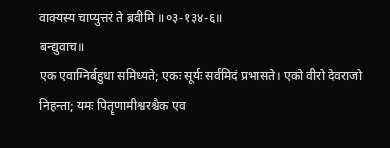वाक्यस्य चाप्युत्तरं ते ब्रवीमि ॥०३-१३४-६॥
बन्द्युवाच॥
एक एवाग्निर्बहुधा समिध्यते; एकः सूर्यः सर्वमिदं प्रभासते। एको वीरो देवराजो निहन्ता; यमः पितॄणामीश्वरश्चैक एव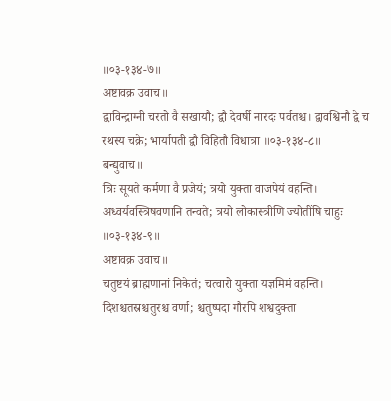॥०३-१३४-७॥
अष्टावक्र उवाच॥
द्वाविन्द्राग्नी चरतो वै सखायौ; द्वौ देवर्षी नारदः पर्वतश्च। द्वावश्विनौ द्वे च रथस्य चक्रे; भार्यापती द्वौ विहितौ विधात्रा ॥०३-१३४-८॥
बन्द्युवाच॥
त्रिः सूयते कर्मणा वै प्रजेयं; त्रयो युक्ता वाजपेयं वहन्ति। अध्वर्यवस्त्रिषवणानि तन्वते; त्रयो लोकास्त्रीणि ज्योतींषि चाहुः ॥०३-१३४-९॥
अष्टावक्र उवाच॥
चतुष्टयं ब्राह्मणानां निकेतं; चत्वारो युक्ता यज्ञमिमं वहन्ति। दिशश्चतस्रश्चतुरश्च वर्णा; श्चतुष्पदा गौरपि शश्वदुक्ता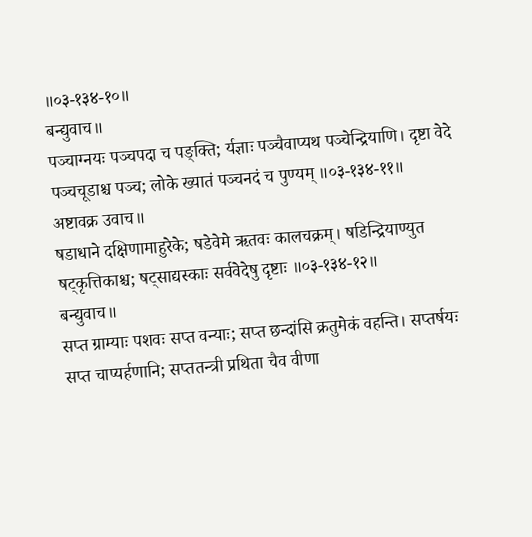॥०३-१३४-१०॥
बन्द्युवाच॥
पञ्चाग्नयः पञ्चपदा च पङ्क्ति; र्यज्ञाः पञ्चैवाप्यथ पञ्चेन्द्रियाणि। दृष्टा वेदे पञ्चचूडाश्च पञ्च; लोके ख्यातं पञ्चनदं च पुण्यम् ॥०३-१३४-११॥
अष्टावक्र उवाच॥
षडाधाने दक्षिणामाहुरेके; षडेवेमे ऋतवः कालचक्रम्। षडिन्द्रियाण्युत षट्कृत्तिकाश्च; षट्साद्यस्काः सर्ववेदेषु दृष्टाः ॥०३-१३४-१२॥
बन्द्युवाच॥
सप्त ग्राम्याः पशवः सप्त वन्याः; सप्त छन्दांसि क्रतुमेकं वहन्ति। सप्तर्षयः सप्त चाप्यर्हणानि; सप्ततन्त्री प्रथिता चैव वीणा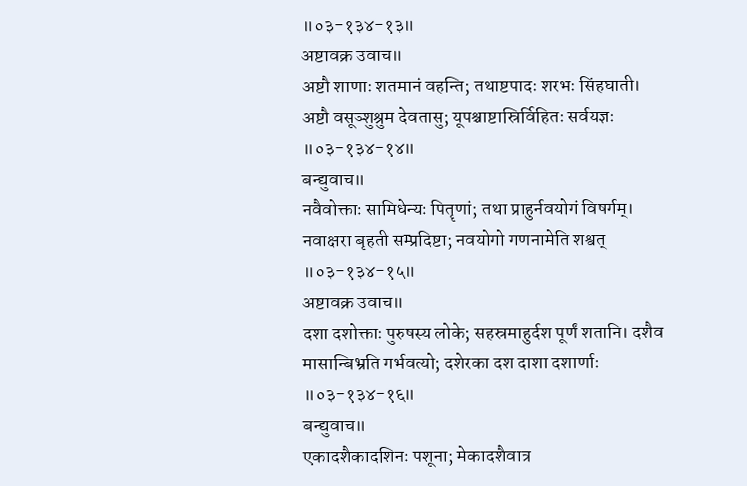॥०३-१३४-१३॥
अष्टावक्र उवाच॥
अष्टौ शाणाः शतमानं वहन्ति; तथाष्टपादः शरभः सिंहघाती। अष्टौ वसूञ्शुश्रुम देवतासु; यूपश्चाष्टास्रिर्विहितः सर्वयज्ञः ॥०३-१३४-१४॥
बन्द्युवाच॥
नवैवोक्ताः सामिधेन्यः पितॄणां; तथा प्राहुर्नवयोगं विषर्गम्। नवाक्षरा बृहती सम्प्रदिष्टा; नवयोगो गणनामेति शश्वत् ॥०३-१३४-१५॥
अष्टावक्र उवाच॥
दशा दशोक्ताः पुरुषस्य लोके; सहस्रमाहुर्दश पूर्णं शतानि। दशैव मासान्बिभ्रति गर्भवत्यो; दशेरका दश दाशा दशार्णाः ॥०३-१३४-१६॥
बन्द्युवाच॥
एकादशैकादशिनः पशूना; मेकादशैवात्र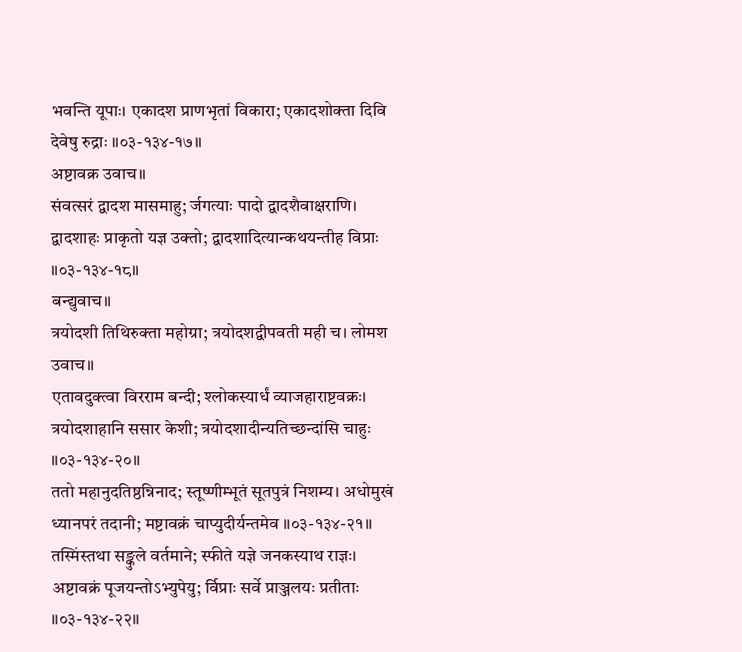भवन्ति यूपाः। एकादश प्राणभृतां विकारा; एकादशोक्ता दिवि देवेषु रुद्राः ॥०३-१३४-१७॥
अष्टावक्र उवाच॥
संवत्सरं द्वादश मासमाहु; र्जगत्याः पादो द्वादशैवाक्षराणि। द्वादशाहः प्राकृतो यज्ञ उक्तो; द्वादशादित्यान्कथयन्तीह विप्राः ॥०३-१३४-१८॥
बन्द्युवाच॥
त्रयोदशी तिथिरुक्ता महोग्रा; त्रयोदशद्वीपवती मही च। लोमश उवाच॥
एतावदुक्त्वा विरराम बन्दी; श्लोकस्यार्धं व्याजहाराष्टवक्रः। त्रयोदशाहानि ससार केशी; त्रयोदशादीन्यतिच्छन्दांसि चाहुः ॥०३-१३४-२०॥
ततो महानुदतिष्ठन्निनाद; स्तूष्णीम्भूतं सूतपुत्रं निशम्य। अधोमुखं ध्यानपरं तदानी; मष्टावक्रं चाप्युदीर्यन्तमेव ॥०३-१३४-२१॥
तस्मिंस्तथा सङ्कुले वर्तमाने; स्फीते यज्ञे जनकस्याथ राज्ञः। अष्टावक्रं पूजयन्तोऽभ्युपेयु; र्विप्राः सर्वे प्राञ्जलयः प्रतीताः ॥०३-१३४-२२॥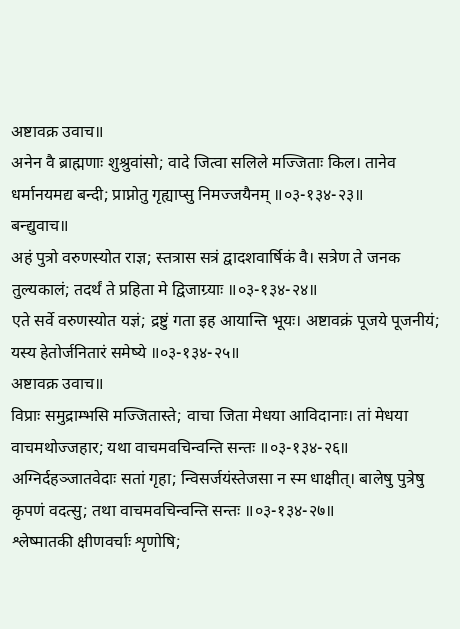अष्टावक्र उवाच॥
अनेन वै ब्राह्मणाः शुश्रुवांसो; वादे जित्वा सलिले मज्जिताः किल। तानेव धर्मानयमद्य बन्दी; प्राप्नोतु गृह्याप्सु निमज्जयैनम् ॥०३-१३४-२३॥
बन्द्युवाच॥
अहं पुत्रो वरुणस्योत राज्ञ; स्तत्रास सत्रं द्वादशवार्षिकं वै। सत्रेण ते जनक तुल्यकालं; तदर्थं ते प्रहिता मे द्विजाग्र्याः ॥०३-१३४-२४॥
एते सर्वे वरुणस्योत यज्ञं; द्रष्टुं गता इह आयान्ति भूयः। अष्टावक्रं पूजये पूजनीयं; यस्य हेतोर्जनितारं समेष्ये ॥०३-१३४-२५॥
अष्टावक्र उवाच॥
विप्राः समुद्राम्भसि मज्जितास्ते; वाचा जिता मेधया आविदानाः। तां मेधया वाचमथोज्जहार; यथा वाचमवचिन्वन्ति सन्तः ॥०३-१३४-२६॥
अग्निर्दहञ्जातवेदाः सतां गृहा; न्विसर्जयंस्तेजसा न स्म धाक्षीत्। बालेषु पुत्रेषु कृपणं वदत्सु; तथा वाचमवचिन्वन्ति सन्तः ॥०३-१३४-२७॥
श्लेष्मातकी क्षीणवर्चाः शृणोषि;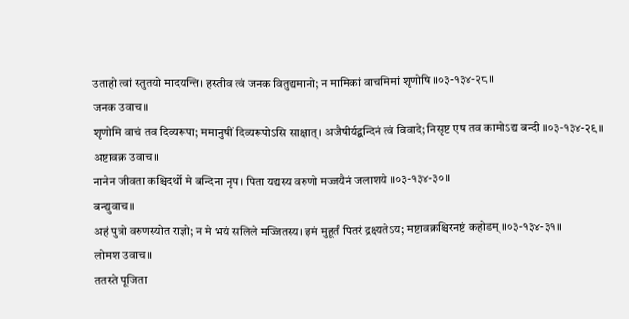उताहो त्वां स्तुतयो मादयन्ति। हस्तीव त्वं जनक वितुद्यमानो; न मामिकां वाचमिमां शृणोषि ॥०३-१३४-२८॥
जनक उवाच॥
शृणोमि वाचं तव दिव्यरूपा; ममानुषीं दिव्यरूपोऽसि साक्षात्। अजैषीर्यद्बन्दिनं त्वं विवादे; निसृष्ट एष तव कामोऽद्य बन्दी ॥०३-१३४-२९॥
अष्टावक्र उवाच॥
नानेन जीवता कश्चिदर्थो मे बन्दिना नृप। पिता यद्यस्य वरुणो मज्जयैनं जलाशये ॥०३-१३४-३०॥
बन्द्युवाच॥
अहं पुत्रो वरुणस्योत राज्ञो; न मे भयं सलिले मज्जितस्य। इमं मुहूर्तं पितरं द्रक्ष्यतेऽय; मष्टावक्रश्चिरनष्टं कहोडम् ॥०३-१३४-३१॥
लोमश उवाच॥
ततस्ते पूजिता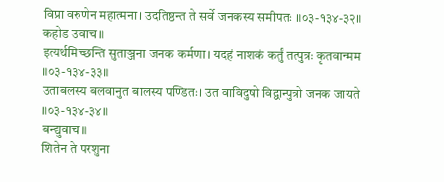विप्रा वरुणेन महात्मना। उदतिष्ठन्त ते सर्वे जनकस्य समीपतः ॥०३-१३४-३२॥
कहोड उवाच॥
इत्यर्थमिच्छन्ति सुताञ्जना जनक कर्मणा। यदहं नाशकं कर्तुं तत्पुत्रः कृतवान्मम ॥०३-१३४-३३॥
उताबलस्य बलवानुत बालस्य पण्डितः। उत वाविदुषो विद्वान्पुत्रो जनक जायते ॥०३-१३४-३४॥
बन्द्युवाच॥
शितेन ते परशुना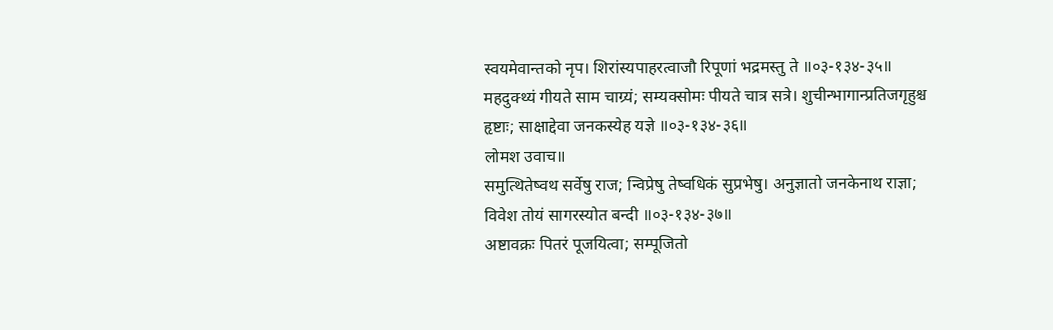स्वयमेवान्तको नृप। शिरांस्यपाहरत्वाजौ रिपूणां भद्रमस्तु ते ॥०३-१३४-३५॥
महदुक्थ्यं गीयते साम चाग्र्यं; सम्यक्सोमः पीयते चात्र सत्रे। शुचीन्भागान्प्रतिजगृहुश्च हृष्टाः; साक्षाद्देवा जनकस्येह यज्ञे ॥०३-१३४-३६॥
लोमश उवाच॥
समुत्थितेष्वथ सर्वेषु राज; न्विप्रेषु तेष्वधिकं सुप्रभेषु। अनुज्ञातो जनकेनाथ राज्ञा; विवेश तोयं सागरस्योत बन्दी ॥०३-१३४-३७॥
अष्टावक्रः पितरं पूजयित्वा; सम्पूजितो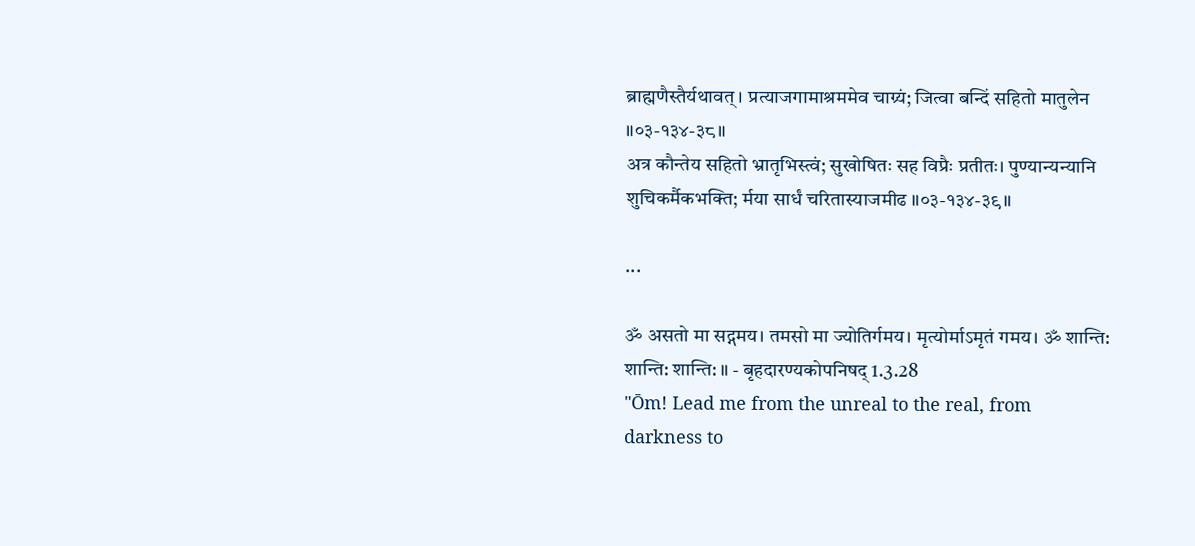ब्राह्मणैस्तैर्यथावत्। प्रत्याजगामाश्रममेव चाग्र्यं; जित्वा बन्दिं सहितो मातुलेन ॥०३-१३४-३८॥
अत्र कौन्तेय सहितो भ्रातृभिस्त्वं; सुखोषितः सह विप्रैः प्रतीतः। पुण्यान्यन्यानि शुचिकर्मैकभक्ति; र्मया सार्धं चरितास्याजमीढ ॥०३-१३४-३९॥

...

ॐ असतो मा सद्गमय। तमसो मा ज्योतिर्गमय। मृत्योर्माऽमृतं गमय। ॐ शान्ति: शान्ति: शान्ति: ॥ - बृहदारण्यकोपनिषद् 1.3.28
"Ōm! Lead me from the unreal to the real, from darkness to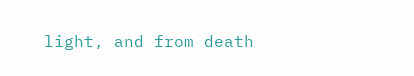light, and from death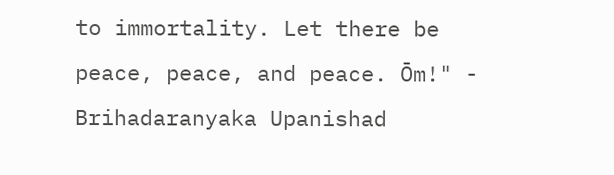to immortality. Let there be peace, peace, and peace. Ōm!" - Brihadaranyaka Upanishad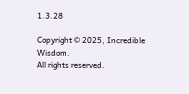1.3.28

Copyright © 2025, Incredible Wisdom.
All rights reserved.